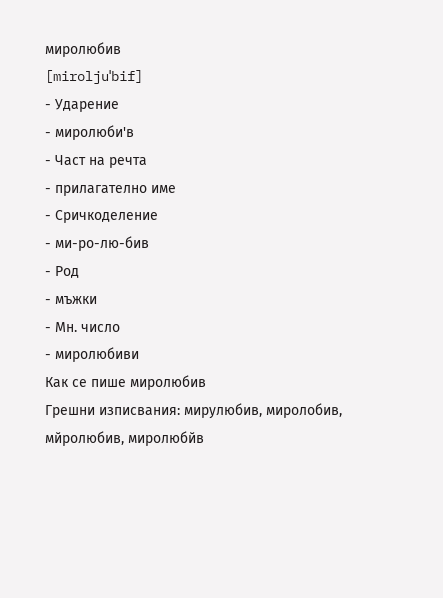миролюбив
[miroljuˈbif]
- Ударение
- миролюби'в
- Част на речта
- прилагателно име
- Сричкоделение
- ми-ро-лю-бив
- Род
- мъжки
- Мн. число
- миролюбиви
Как се пише миролюбив
Грешни изписвания: мирулюбив, миролобив, мйролюбив, миролюбйв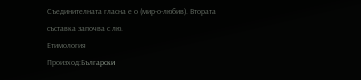Съединителната гласна е о (мир-о-любив). Втората съставка започва с лю.
Етимология
Произход:Български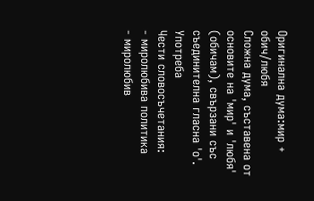Оригинална дума:мир + обич/любя
Сложна дума, съставена от основите на 'мир' и 'любя' (обичам), свързани със съединителна гласна 'о'.
Употреба
Чести словосъчетания:
- миролюбива политика
- миролюбив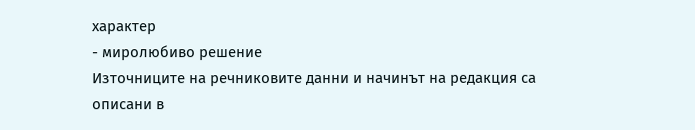характер
- миролюбиво решение
Източниците на речниковите данни и начинът на редакция са описани в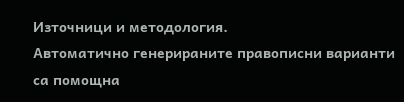Източници и методология.
Автоматично генерираните правописни варианти са помощна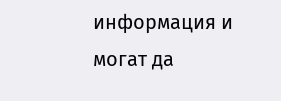информация и могат да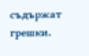съдържат грешки.